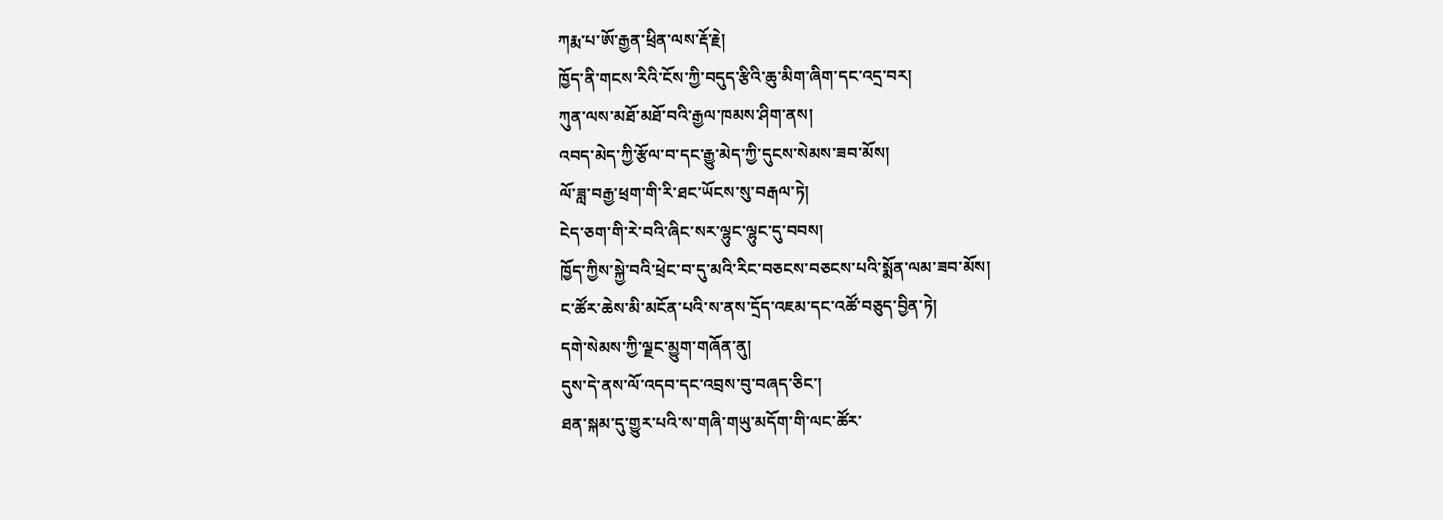ཀརྨ་པ་ཨོ་རྒྱན་ཕྲིན་ལས་རྡོ་རྗེ།
ཁྱོད་ནི་གངས་རིའི་ངོས་ཀྱི་བདུད་རྩིའི་ཆུ་མིག་ཞིག་དང་འདྲ་བར།
ཀུན་ལས་མཐོ་མཐོ་བའི་རྒྱལ་ཁམས་ཤིག་ནས།
འབད་མེད་ཀྱི་རྩོལ་བ་དང་རྒྱུ་མེད་ཀྱི་དུངས་སེམས་ཟབ་མོས།
ལོ་ཟླ་བརྒྱ་ཕྲག་གི་རི་ཐང་ཡོངས་སུ་བརྒལ་ཏེ།
ངེད་ཅག་གི་རེ་བའི་ཞིང་སར་ལྷུང་ལྷུང་དུ་བབས།
ཁྱོད་ཀྱིས་སྐྱེ་བའི་ཕྲེང་བ་དུ་མའི་རིང་བཅངས་བཅངས་པའི་སྨོན་ལམ་ཟབ་མོས།
ང་ཚོར་ཆེས་མི་མངོན་པའི་ས་ནས་དྲོད་འཇམ་དང་འཚོ་བཅུད་བྱིན་ཏེ།
དགེ་སེམས་ཀྱི་ལྗང་མྱུག་གཞོན་ནུ།
དུས་དེ་ནས་ལོ་འདབ་དང་འབྲས་བུ་བཞད་ཅིང་།
ཐན་སྐམ་དུ་གྱུར་པའི་ས་གཞི་གཡུ་མདོག་གི་ལང་ཚོར་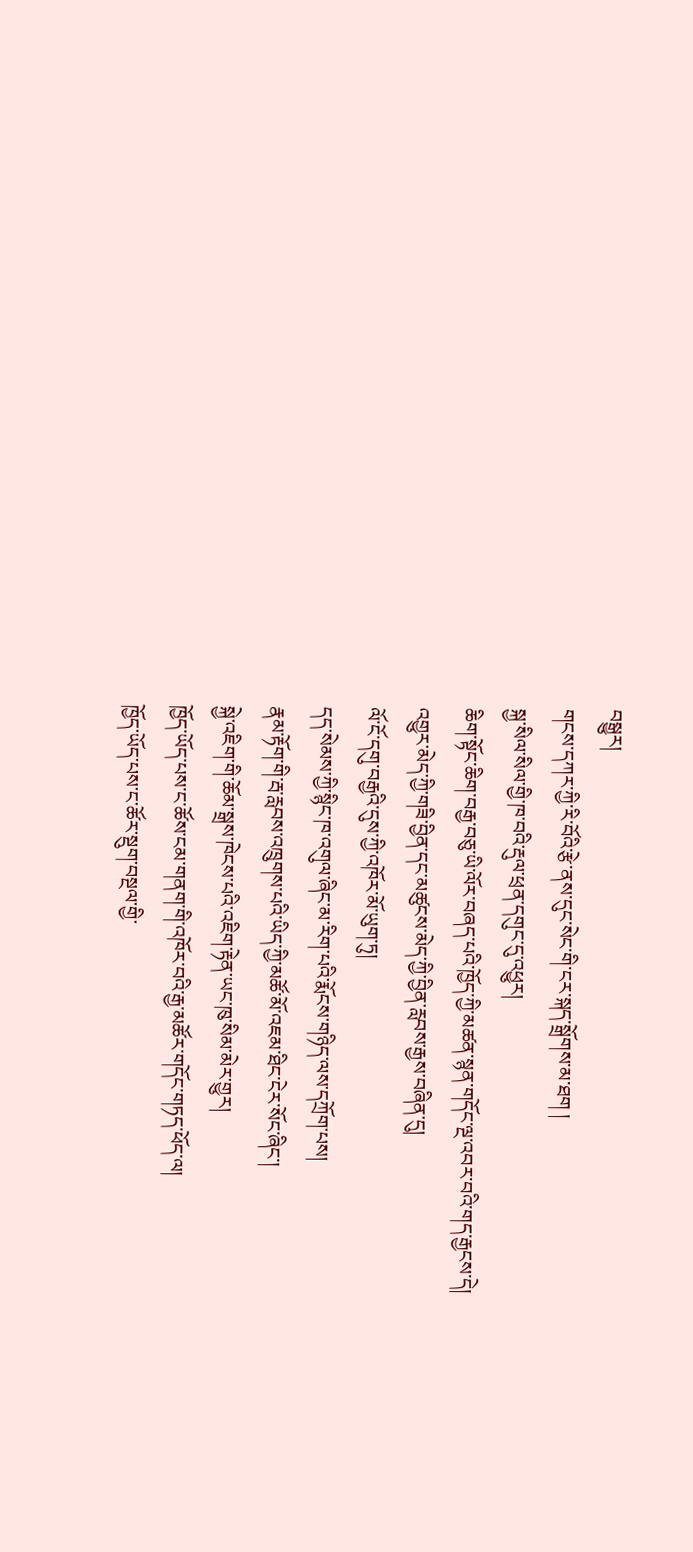བསྒྱུར།
གངས་དཀར་ཀྱི་རི་བོའི་རྩེ་ནས་དུང་སེང་གི་ངར་སྐད་སྒྲོགས་མ་ཐག །
སྐྱ་སིལ་སིལ་གྱི་ཁ་བའི་རྡུལ་ཕྲན་དགུང་དུ་འཕྱུར།
ཆིག་སྟོང་ཆིག་བརྒྱ་བཅུ་ཡི་ལོར་བཞད་པའི་ཁྱོད་ཀྱི་མཚན་སྙན་གདོང་ལྔ་འབར་བའི་གད་རྒྱངས་དེ།
འགྱུར་མེད་ཀྱི་གཟི་བྱིན་དང་མཚུངས་མེད་ཀྱི་བྱིན་རླབས་རྒྱས་བཞིན་དུ།
ལོ་ངོ་དགུ་བརྒྱའི་དུས་ཀྱི་འཁོར་མོ་ཡུག་ཏུ།
དད་སེམས་ཀྱི་སྙིང་ཁ་འགུལ་ཞིང་མ་རིག་པའི་རྨོངས་གཉིད་ལས་དཀྲོག་པས།
རྣམ་རྟོག་གི་རྦ་རླབས་འཁྲུགས་པའི་ཡིད་ཀྱི་མཚོ་མོ་འཇམ་ཐིང་ངེར་སོང་ཞིང་།
སྐྱེ་འཇིག་གི་ཆོམ་སྒྲས་ཁེངས་པའི་འཇིག་རྟེན་ཡང་ཁུ་སིམ་མེར་གྱུར།
ཁྱོད་ཡོད་པས་ང་ཚོས་ངམ་གནག་གི་འཁོར་བའི་རྒྱ་མཚོར་གདོང་གཏད་ཕོད་ལ།
ཁྱོད་ཡོད་པས་ང་ཚོར་སྡུག་བསྔལ་གྱི་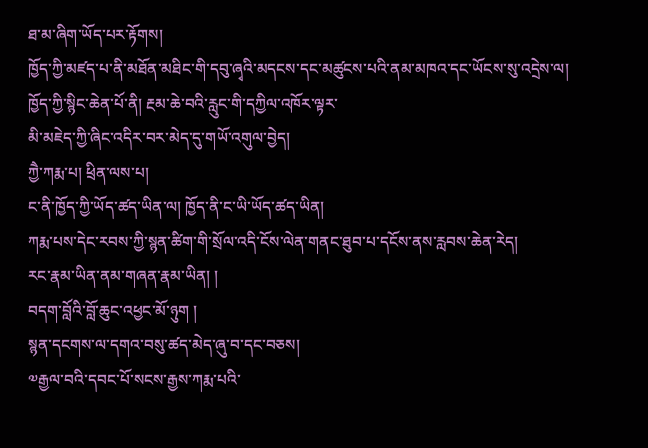ཐ་མ་ཞིག་ཡོད་པར་རྟོགས།
ཁྱོད་ཀྱི་མཛད་པ་ནི་མཐོན་མཐིང་གི་དབུ་ཞྭའི་མདངས་དང་མཚུངས་པའི་ནམ་མཁའ་དང་ཡོངས་སུ་འདྲེས་ལ།
ཁྱོད་ཀྱི་སྙིང་ཆེན་པོ་ནི། རྔམ་ཆེ་བའི་རླུང་གི་དཀྱིལ་འཁོར་ལྟར་
མི་མཇེད་ཀྱི་ཞིང་འདིར་བར་མེད་དུ་གཡོ་འགུལ་བྱེད།
ཀྱཻ་ཀརྨ་པ། ཕྲིན་ལས་པ།
ང་ནི་ཁྱོད་ཀྱི་ཡོད་ཚད་ཡིན་ལ། ཁྱོད་ནི་ང་ཡི་ཡོད་ཚད་ཡིན།
ཀརྨ་པས་དེང་རབས་ཀྱི་སྙན་ཚིག་གི་སྲོལ་འདི་ངོས་ལེན་གནང་ཐུབ་པ་དངོས་ནས་རླབས་ཆེན་རེད།
རང་རྣམ་ཡིན་ནམ་གཞན་རྣམ་ཡིན། །
བདག་བློའི་བློ་ཆུང་འཕྱང་མོ་ཉུག །
སྙན་དངགས་ལ་དགའ་བསུ་ཚད་མེད་ཞུ་བ་དང་བཅས།
༧རྒྱལ་བའི་དབང་པོ་སངས་རྒྱས་ཀརྨ་པའི་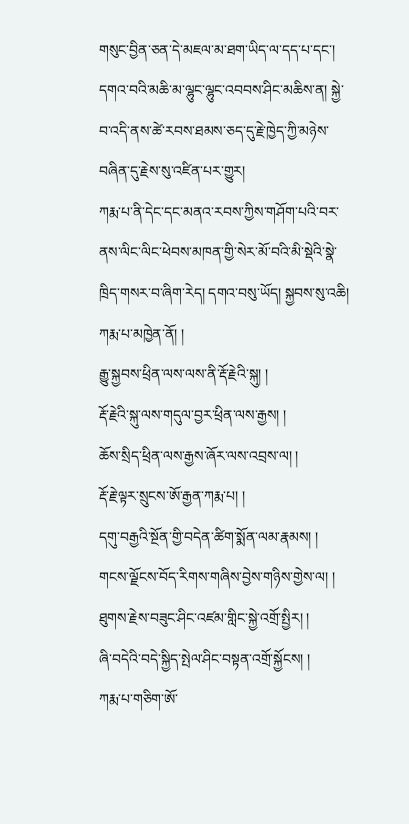གསུང་བྱིན་ཅན་དེ་མཇལ་མ་ཐག་ཡིད་ལ་དད་པ་དང་། དགའ་བའི་མཆི་མ་ལྷུང་ལྷུང་འབབས་ཤིང་མཆིས་ན། སྐྱེ་བ་འདི་ནས་ཚེ་རབས་ཐམས་ཅད་དུ་རྗེ་ཁྱེད་ཀྱི་མཉེས་བཞིན་དུ་རྗེས་སུ་འཛིན་པར་གྱུར།
ཀརྨ་པ་ནི་དེང་དང་མནའ་རབས་ཀྱིས་གཤོག་པའི་བར་ནས་ལིང་ལིང་ཕེབས་མཁན་གྱི་སེར་མོ་བའི་མི་སྡེའི་སྣེ་ཁྲིད་གསར་བ་ཞིག་རེད། དགའ་བསུ་ཡོད། སྐྱབས་སུ་འཆི།
ཀརྨ་པ་མཁྱེན་ནོ། །
རྒྱུ་སྐྱབས་ཕྲིན་ལས་ལས་ནི་རྡོ་རྗེའི་སྐུ། །
རྡོ་རྗེའི་སྐུ་ལས་གདུལ་བྱར་ཕྲིན་ལས་རྒྱས། །
ཆོས་སྲིད་ཕྲིན་ལས་རྒྱས་ཞོར་ལས་འབྲས་ལ། །
རྡོ་རྗེ་ལྟར་སྲུངས་ཨོ་རྒྱན་ཀརྨ་པ། །
དགུ་བརྒྱའི་སྔོན་གྱི་བདེན་ཚིག་སྨོན་ལམ་རྣམས། །
གངས་ལྗོངས་བོད་རིགས་གཞིས་བྱེས་གཉིས་གྱེས་ལ། །
ཐུགས་རྗེས་བཟུང་ཤིང་འཛམ་གླིང་སྐྱེ་འགྲོ་སྤྱིར། །
ཞི་བདེའི་བདེ་སྐྱིད་སྤེལ་ཤིང་བསྟན་འགྲོ་སྐྱོངས། །
ཀརྨ་པ་གཅིག་ཨོ་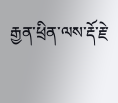རྒྱན་ཕྲིན་ལས་རྡོ་རྗེ་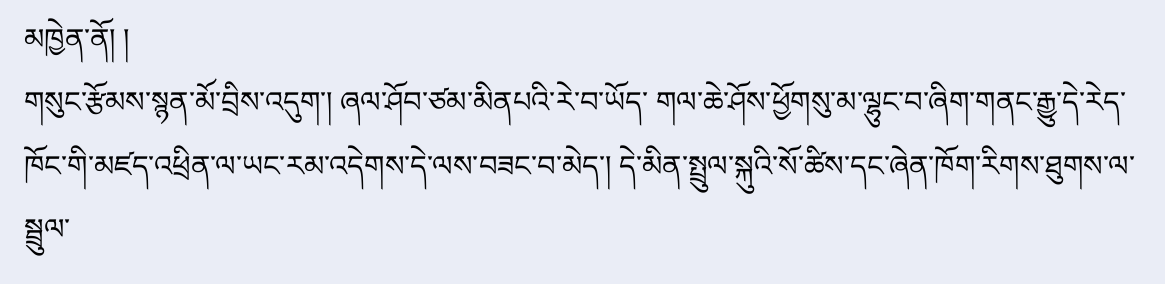མཁྱེན་ནོ། །
གསུང་རྩོམས་སྙན་མོ་བྲིས་འདུག་། ཞལ་ཤོབ་ཙམ་མིནཔའི་རེ་བ་ཡོད་ གལ་ཆེ་ཤོས་ཕྱོགསུ་མ་ལྷུང་བ་ཞིག་གནང་རྒྱུ་དེ་རེད་ ཁོང་གི་མཛད་འཕྲིན་ལ་ཡང་རམ་འདེགས་དེ་ལས་བཟང་བ་མེད་། དེ་མིན་སྤྲུལ་སྐུའི་སོ་ཚིས་དང་ཞེན་ཁོག་རིགས་ཐུགས་ལ་སྦྲུལ་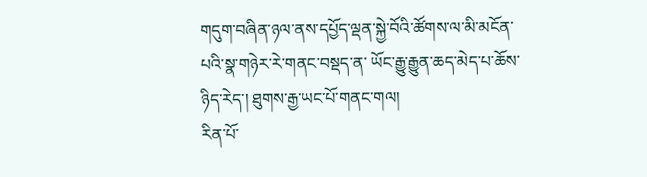གདུག་བཞིན་ཉལ་ནས་དཔྱོད་ལྡན་སྐྱེ་བོའི་ཚོགས་ལ་མི་མངོན་པའི་སྣ་གཉེར་རེ་གནང་བསྡད་ན་ ཡོང་རྒྱུ་རྒྱུན་ཆད་མེད་པ་ཆོས་ཉིད་རེད་། ཐུགས་རྒྱ་ཡང་པོ་གནང་གལ།
རིན་པོ་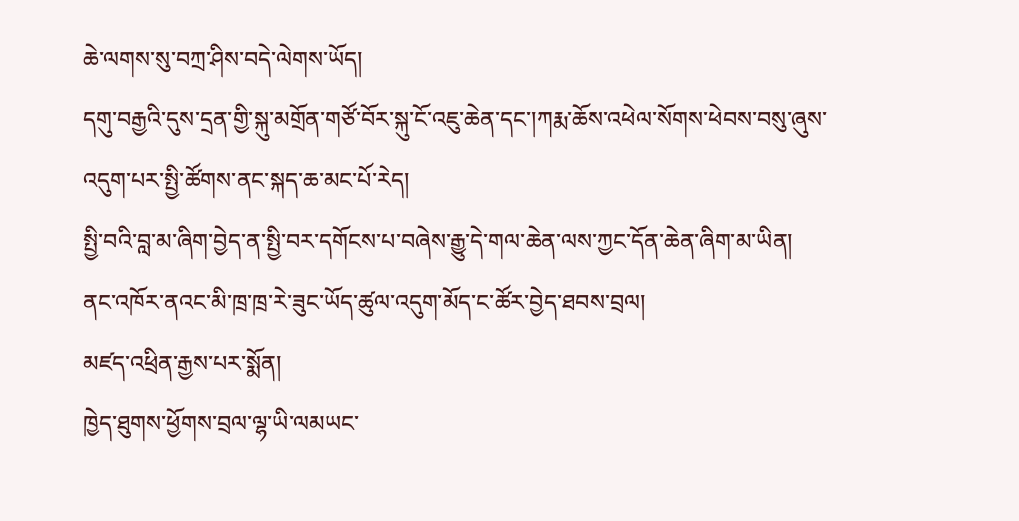ཆེ་ལགས་སུ་བཀྲ་ཤིས་བདེ་ལེགས་ཡོད།
དགུ་བརྒྱའི་དུས་དྲན་གྱི་སྐུ་མགྲོན་གཙོ་བོར་སྐུ་ངོ་འཇུ་ཆེན་དང་།ཀརྨ་ཆོས་འཕེལ་སོགས་ཕེབས་བསུ་ཞུས་འདུག་པར་སྤྱི་ཚོགས་ནང་སྐད་ཆ་མང་པོ་རེད།
སྤྱི་བའི་བླ་མ་ཞིག་བྱེད་ན་སྤྱི་བར་དགོངས་པ་བཞེས་རྒྱུ་དེ་གལ་ཆེན་ལས་ཀྱང་དོན་ཆེན་ཞིག་མ་ཡིན།
ནང་འཁོར་ནའང་མི་ཁྲ་ཁྲ་རེ་ཟུང་ཡོད་ཚུལ་འདུག་མོད་ང་ཚོར་བྱེད་ཐབས་བྲལ།
མཛད་འཕྲིན་རྒྱས་པར་སྨོན།
ཁྱེད་ཐུགས་ཕྱོགས་བྲལ་ལྷ་ཡི་ལམཡང་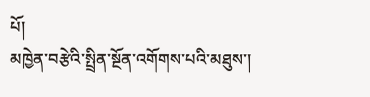པོ།
མཁྱེན་བརྩེའི་སྤྲིན་སྔོན་འགོགས་པའི་མཐུས་།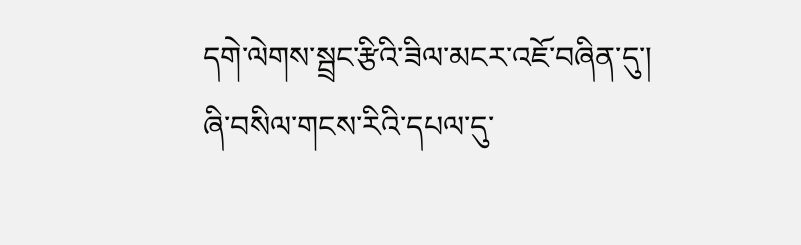དགེ་ལེགས་སྦྲང་རྩིའི་ཟིལ་མངར་འཇོ་བཞིན་དུ་།
ཞི་བསིལ་གངས་རིའི་དཔལ་དུ་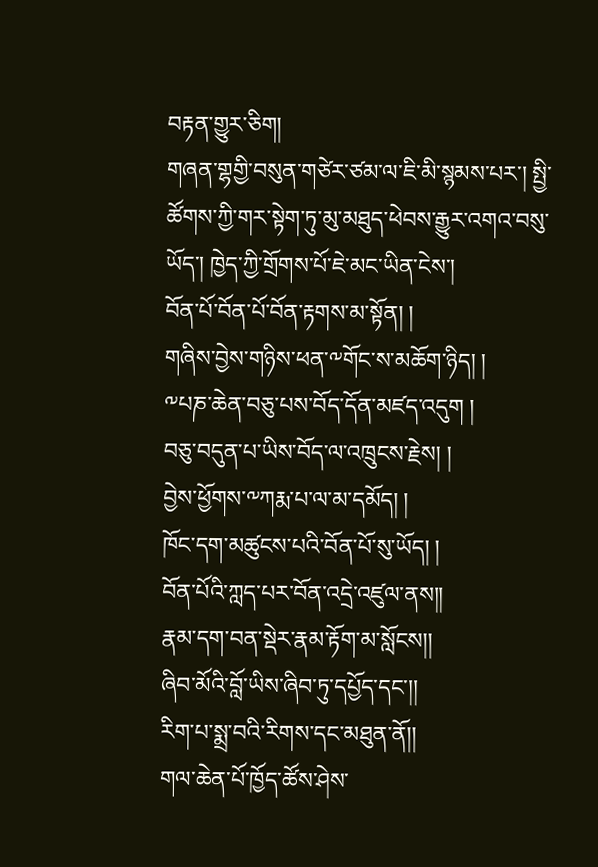བརྟན་གྱུར་ཅིག།
གཞན་གྷགྱི་བསུན་གཙེར་ཙམ་ལ་ཇི་མི་སྙམས་པར་། སྤྱི་ཚོགས་ཀྱི་གར་སྟེག་ཏུ་མུ་མཐུད་ཕེབས་རྒྱུར་འགའ་བསུ་ཡོད་། ཁྱེད་ཀྱི་གྲོགས་པོ་ཇེ་མང་ཡིན་ངེས་།
བོན་པོ་བོན་པོ་བོན་རྟགས་མ་སྟོན། །
གཞིས་བྱེས་གཉིས་ཕན་༸གོང་ས་མཆོག་ཉིད། །
༸པཎ་ཆེན་བཅུ་པས་བོད་དོན་མཛད་འདུག །
བཅུ་བདུན་པ་ཡིས་བོད་ལ་འཁྲུངས་རྗེས། །
བྱེས་ཕྱོགས་༸ཀརྨ་པ་ལ་མ་དམོད། །
ཁོང་དག་མཚུངས་པའི་བོན་པོ་སུ་ཡོད། །
བོན་པོའི་ཀླད་པར་བོན་འདྲེ་འཛུལ་ནས།།
རྣམ་དག་བན་སྡེར་རྣམ་རྟོག་མ་སློངས།།
ཞིབ་མོའི་བློ་ཡིས་ཞིབ་ཏུ་དཔྱོད་དང་།།
རིག་པ་སྨྲ་བའི་རིགས་དང་མཐུན་ནོ།།
གལ་ཆེན་པོ་ཁྱོད་ཚོས་ཤེས་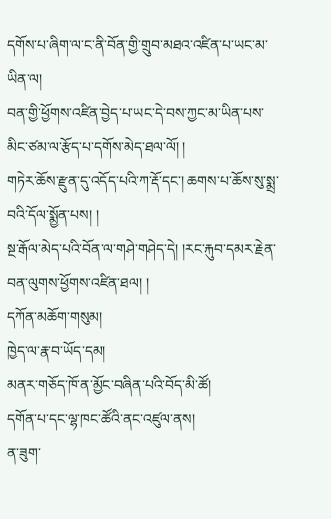དགོས་པ་ཞིག་ལ་ང་ནི་བོན་གྱི་གྲུབ་མཐའ་འཛིན་པ་ཡང་མ་ཡིན་ལ།
བན་གྱི་ཕྱོགས་འཛིན་བྱེད་པ་ཡང་དེ་བས་ཀྱང་མ་ཡིན་པས་མིང་ཙམ་ལ་རྩོད་པ་དགོས་མེད་ཐལ་ལོ། །
གཏེར་ཆོས་རྫུན་དུ་འདོད་པའི་ཀ་རྡོ་དང་། ཆགས་པ་ཆོས་སུ་སྨྲ་བའི་དོལ་སྨྱོན་པས། །
སྔ་རྒོལ་མེད་པའི་བོན་ལ་གཤེ་གཤེད་དེ། །རང་རྐུབ་དམར་རྗེན་བན་ལུགས་ཕྱོགས་འཛིན་ཐལ། །
དཀོན་མཆོག་གསུམ།
ཁྱེད་ལ་རྣ་བ་ཡོད་དམ།
མནར་གཅོད་ཁོ་ན་མྱོང་བཞིན་པའི་བོད་མི་ཚོ།
དགོན་པ་དང་ལྷ་ཁང་ཚོའི་ནང་འཛུལ་ནས།
ན་ཟུག་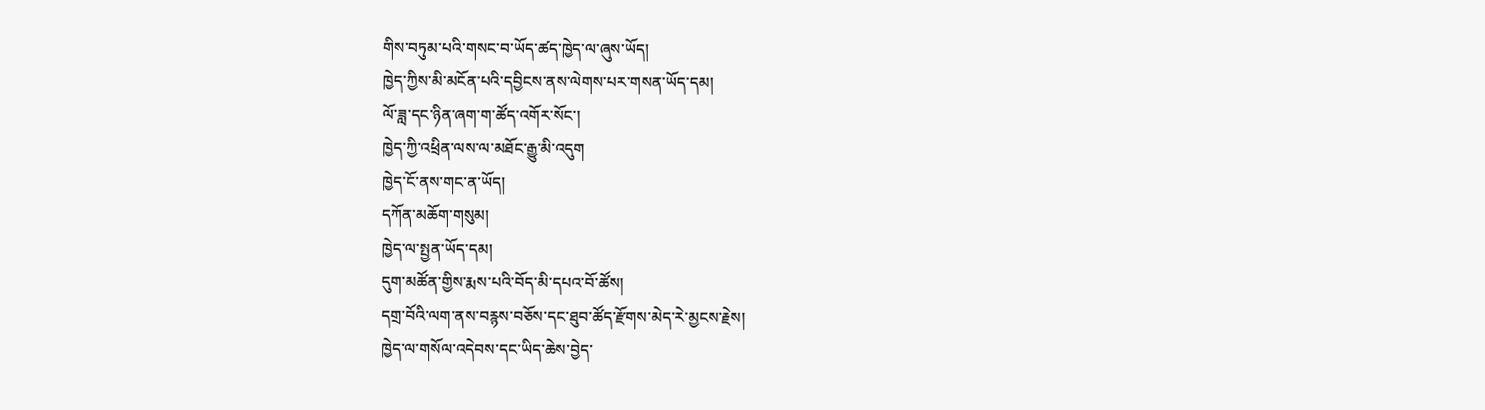གིས་བཏུམ་པའི་གསང་བ་ཡོད་ཚད་ཁྱེད་ལ་ཞུས་ཡོད།
ཁྱེད་ཀྱིས་མི་མངོན་པའི་དབྱིངས་ནས་ལེགས་པར་གསན་ཡོད་དམ།
ལོ་ཟླ་དང་ཉིན་ཞག་ག་ཚོད་འགོར་སོང་།
ཁྱེད་ཀྱི་འཕྲིན་ལས་ལ་མཐོང་རྒྱུ་མི་འདུག
ཁྱེད་ངོ་ནས་གང་ན་ཡོད།
དཀོན་མཆོག་གསུམ།
ཁྱེད་ལ་སྤྱན་ཡོད་དམ།
དུག་མཚོན་གྱིས་རྨས་པའི་བོད་མི་དཔའ་བོ་ཚོས།
དགྲ་བོའི་ལག་ནས་བརྙས་བཅོས་དང་ཐུབ་ཚོད་རྫོགས་མེད་རེ་མྱངས་རྗེས།
ཁྱེད་ལ་གསོལ་འདེབས་དང་ཡིད་ཆེས་བྱེད་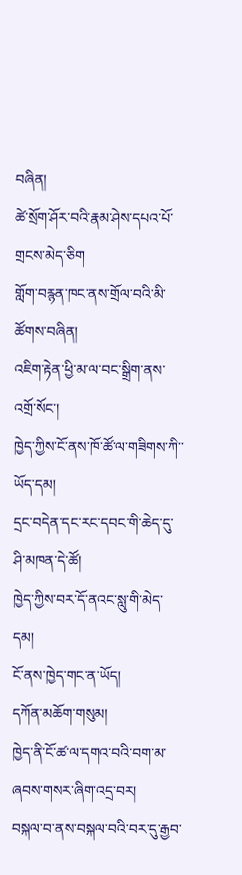བཞིན།
ཚེ་སྲོག་ཤོར་བའི་རྣམ་ཤེས་དཔའ་པོ་གྲངས་མེད་ཅིག
གློག་བརྙན་ཁང་ནས་གྲོལ་བའི་མི་ཚོགས་བཞིན།
འཇིག་རྟེན་ཕྱི་མ་ལ་བང་སྒྲིག་ནས་འགྲོ་སོང་།
ཁྱེད་ཀྱིས་ངོ་ནས་ཁོ་ཚོ་ལ་གཟིགས་ཀི་་ཡོད་དམ།
དྲང་བདེན་དང་རང་དབང་གི་ཆེད་དུ་ཤི་མཁན་དེ་ཚོ།
ཁྱེད་ཀྱིས་བར་དོ་ནའང་སླུ་གི་མེད་དམ།
ངོ་ནས་ཁྱེད་གང་ན་ཡོད།
དཀོན་མཆོག་གསུམ།
ཁྱེད་ནི་ངོ་ཚ་ལ་དགའ་བའི་བག་མ་ཞབས་གསར་ཞིག་འདྲ་བར།
བསྐལ་བ་ནས་བསྐལ་བའི་བར་དུ་རྒྱབ་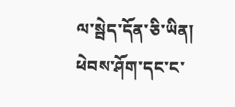ལ་སྦེད་དོན་ཅི་ཡིན།
ཕེབས་ཤོག་དང་ང་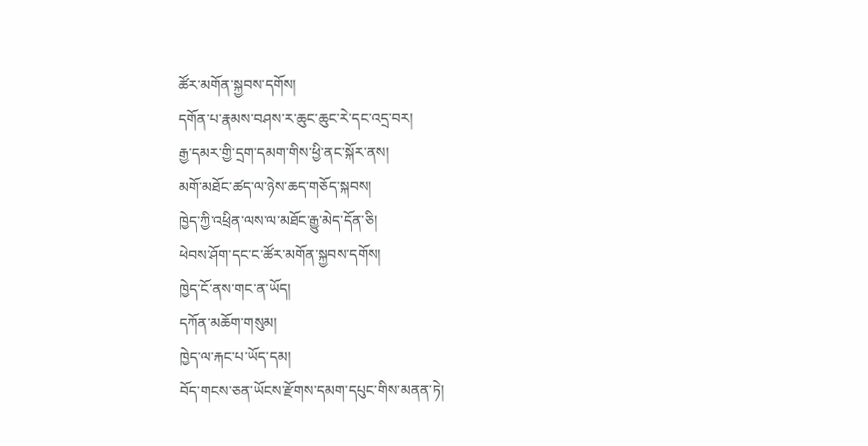ཚོར་མགོན་སྐྱབས་དགོས།
དགོན་པ་རྣམས་བཤས་ར་ཆུང་ཆུང་རེ་དང་འདྲ་བར།
རྒྱ་དམར་གྱི་དྲག་དམག་གིས་ཕྱི་ནང་སྐོར་ནས།
མགོ་མཐོང་ཚད་ལ་ཉེས་ཆད་གཅོད་སྐབས།
ཁྱེད་ཀྱི་འཕྲིན་ལས་ལ་མཐོང་རྒྱུ་མེད་དོན་ཅི།
ཕེབས་ཤོག་དང་ང་ཚོར་མགོན་སྐྱབས་དགོས།
ཁྱེད་ངོ་ནས་གང་ན་ཡོད།
དཀོན་མཆོག་གསུམ།
ཁྱེད་ལ་རྐང་པ་ཡོད་དམ།
བོད་གངས་ཅན་ཡོངས་རྫོགས་དམག་དཔུང་གིས་མནན་ཏེ།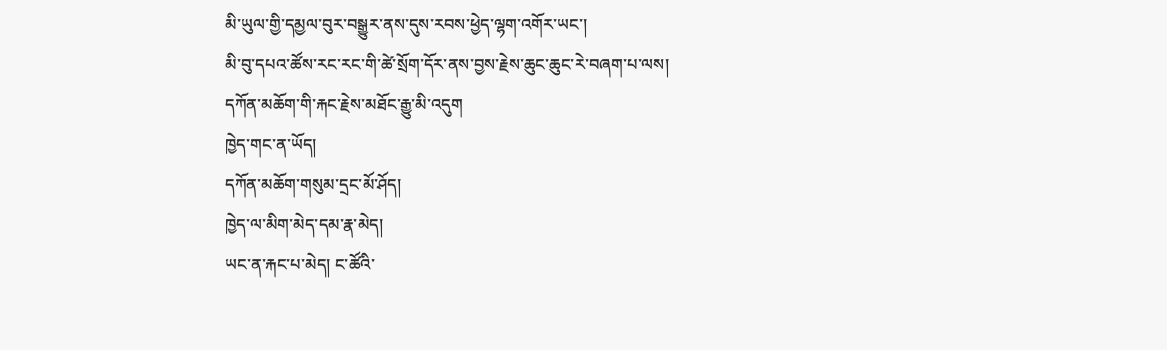མི་ཡུལ་གྱི་དམྱལ་བུར་བསྒྱུར་ནས་དུས་རབས་ཕྱེད་ལྷག་འགོར་ཡང་།
མི་བུ་དཔའ་ཚོས་རང་རང་གི་ཚེ་སྲོག་དོར་ནས་བྱས་རྗེས་ཆུང་ཆུང་རེ་བཞག་པ་ལས།
དཀོན་མཆོག་གི་རྐང་རྗེས་མཐོང་རྒྱུ་མི་འདུག
ཁྱེད་གང་ན་ཡོད།
དཀོན་མཆོག་གསུམ་དྲང་མོ་ཤོད།
ཁྱེད་ལ་མིག་མེད་དམ་རྣ་མེད།
ཡང་ན་རྐང་པ་མེད། ང་ཚོའི་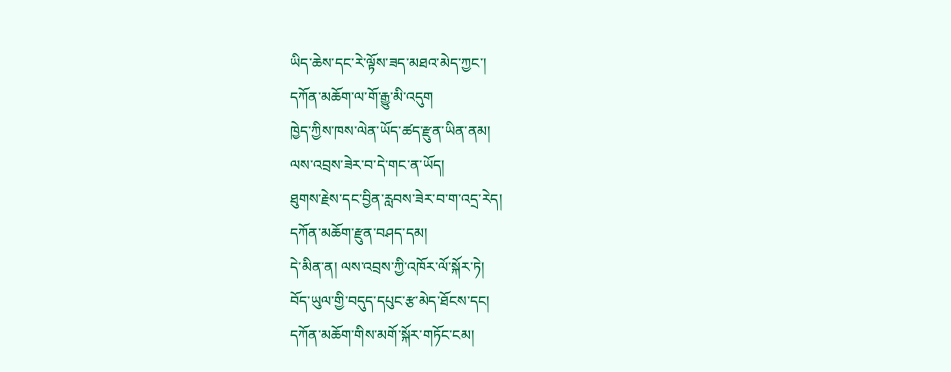ཡིད་ཆེས་དང་རེ་ལྟོས་ཟད་མཐའ་མེད་ཀྱང་།
དཀོན་མཆོག་ལ་གོ་རྒྱུ་མི་འདུག
ཁྱེད་ཀྱིས་ཁས་ལེན་ཡོད་ཚད་རྫུན་ཡིན་ནམ།
ལས་འབྲས་ཟེར་བ་དེ་གང་ན་ཡོད།
ཐུགས་རྗེས་དང་བྱིན་རླབས་ཟེར་བ་ག་འདྲ་རེད།
དཀོན་མཆོག་རྫུན་བཤད་དམ།
དེ་མིན་ན། ལས་འབྲས་ཀྱི་འཁོར་ལོ་སྐོར་ཏེ།
བོད་ཡུལ་གྱི་བདུད་དཔུང་རྩ་མེད་ཐོངས་དང།
དཀོན་མཆོག་གིས་མགོ་སྐོར་གཏོང་ངམ།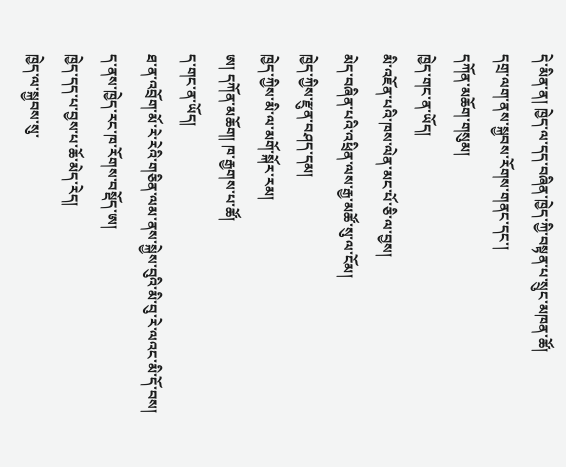དེ་མིན་ན། ཁྱེད་ལ་དད་བཞིན་ཁྱེད་ཀྱི་བསྟན་པ་སྲུང་མཁན་ཚོ།
དགྲ་ལག་ནས་སྐྱབས་རོགས་གནང་དང་།
དཀོན་མཆོག་གསུམ།
ཁྱེད་གང་ན་ཡོད།
མི་འཇོན་པའི་ཁས་ལེན་མང་པོ་ཅི་ལ་བྱས།
མེད་བཞིན་པའི་འཕྲིན་ལས་རྒྱ་མཚོ་སུ་ལ་ངོམ།
ཁྱེད་ཀྱིས་རྫུན་བཤད་དམ།
ཁྱེད་ཀྱིས་མི་ལ་མགོ་སྐོར་རམ།
ཨ། དཀོན་མཆོག། ཁ་རྒྱགས་པ་ཚོ།
ད་གང་ན་ཡོད།
ཐ་ན་འབྲོག་མོ་རེ་རེའི་གཅིན་ལམ་ནས་སྐྱེས་བུའི་མི་བུ་རེ་ལའང་མི་དོ་བས།
ད་ནས་ཁྱེད་རང་ཁ་རོགས་བསྡོད་ཨ།
ཁྱེད་དད་པ་བྱས་པ་ཆོ་མེད་རེད།
ཁྱེད་ལ་སྐྱབས་སུ་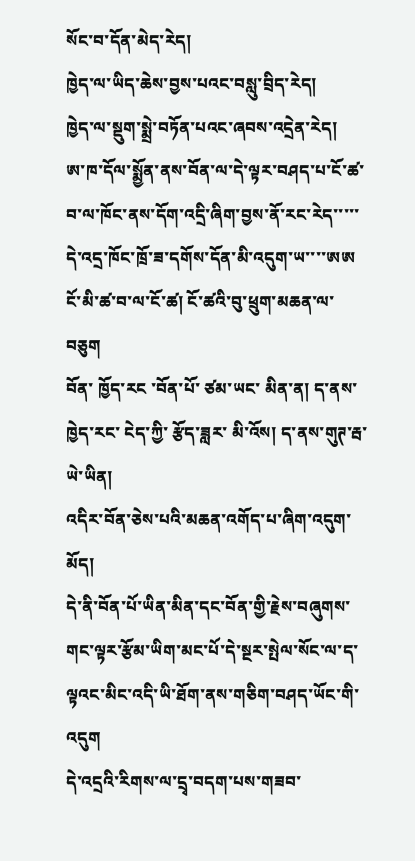སོང་བ་དོན་མེད་རེད།
ཁྱེད་ལ་ཡིད་ཆེས་བྱས་པའང་བསླུ་བྲིད་རེད།
ཁྱེད་ལ་སྡུག་སྨྲེ་བཏོན་པའང་ཞབས་འདྲེན་རེད།
ཨ་ཁ་དོལ་སྨྱོན་ནས་བོན་ལ་དེ་ལྟར་བཤད་པ་ངོ་ཚ་བ་ལ་ཁོང་ནས་དོག་འདྲི་ཞིག་བྱས་ནོ་རང་རེད་་་་་དེ་འདྲ་ཁོང་ཁྲོ་ཟ་དགོས་དོན་མི་འདུག་ཡ་་་་ཨཨ
ངོ་མི་ཚ་བ་ལ་ངོ་ཚ། ངོ་ཚའི་བུ་ཕྲུག་མཆན་ལ་བཅུག
བོན་ ཁྱོད་རང ་བོན་པོ་ ཙམ་ཡང་ མིན་ན། ད་ནས་ ཁྱེད་རང་ ངེད་ཀྱི་ རྩོད་ཟླར་ མི་འོས། ད་ནས་གུཊ་རྦ་ཡེ་ཡིན།
འདིར་བོན་ཅེས་པའི་མཆན་འགོད་པ་ཞིག་འདུག་མོད།
དེ་ནི་བོན་པོ་ཡིན་མིན་དང་བོན་གྱི་རྗེས་བཞུགས་གང་ལྟར་རྩོམ་ཡིག་མང་པོ་དེ་སྔར་སྤེལ་སོང་ལ་ད་ལྟའང་མིང་འདི་ཡི་ཐོག་ནས་གཅིག་བཤད་ཡོང་གི་འདུག
དེ་འདྲའི་རིགས་ལ་དྲྭ་བདག་པས་གཟབ་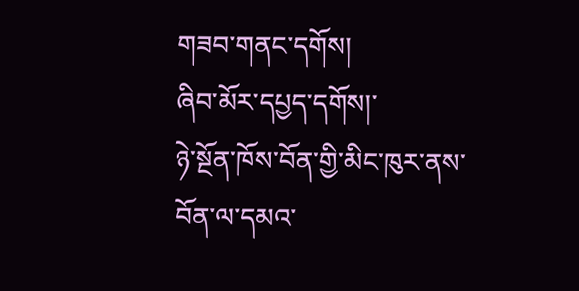གཟབ་གནང་དགོས།
ཞིབ་མོར་དཔྱད་དགོས།་
ཉེ་སྔོན་ཁོས་བོན་གྱི་མིང་ཁུར་ནས་བོན་ལ་དམའ་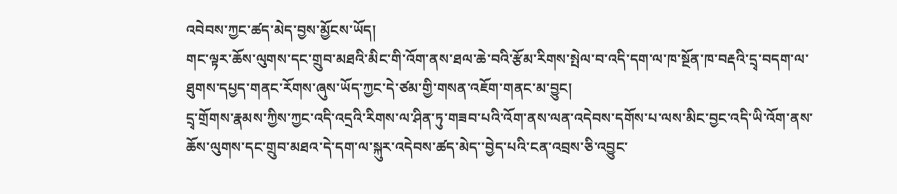འབེབས་ཀྱང་ཚད་མེད་བྱས་མྱོངས་ཡོད།
གང་ལྟར་ཆོས་ལུགས་དང་གྲུབ་མཐའི་མིང་གི་འོག་ནས་ཐལ་ཆེ་བའི་རྩོམ་རིགས་སྤེལ་བ་འདི་དག་ལ་ཁ་སྔོན་ཁ་བརྡའི་དྲྭ་བདག་ལ་ཐུགས་དཔྱད་གནང་རོགས་ཞུས་ཡོད་ཀྱང་དེ་ཙམ་གྱི་གསན་འཇོག་གནང་མ་བྱུང།
དྲྭ་གྲོགས་རྣམས་ཀྱིས་ཀྱང་འདི་འདྲའི་རིགས་ལ་ཤིན་ཏུ་གཟབ་པའི་འོག་ནས་ལན་འདེབས་དགོས་པ་ལས་མིང་བྱང་འདི་ཡི་འོག་ནས་ཆོས་ལུགས་དང་གྲུབ་མཐའ་དེ་དག་ལ་སྐུར་འདེབས་ཚད་མེད་་བྱེད་པའི་ངན་འབྲས་ཅི་འབྱུང་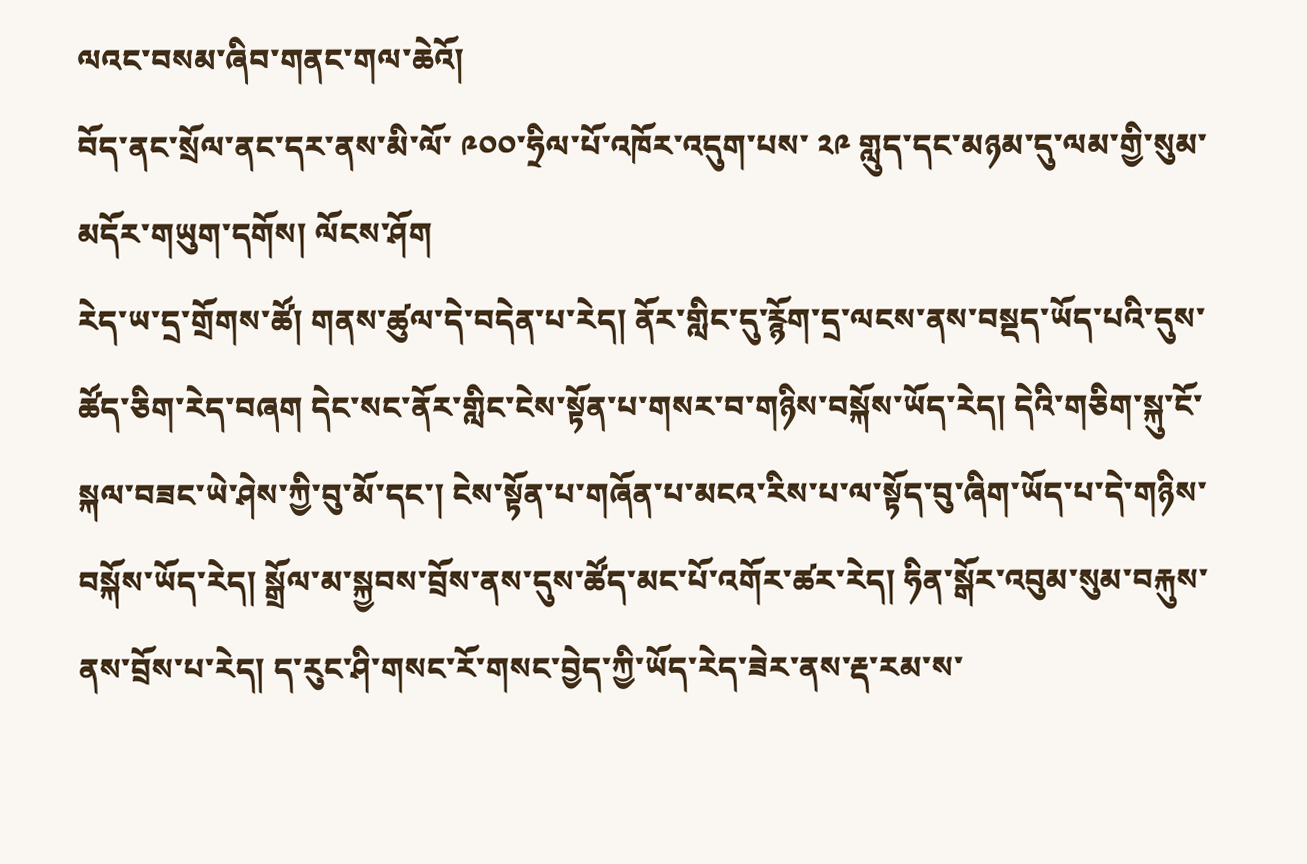ལའང་བསམ་ཞིབ་གནང་གལ་ཆེའོ།
བོད་ནང་སྲོལ་ནང་དར་ནས་མི་ལོ་ ༩༠༠་ཧྲིལ་པོ་འཁོར་འདུག་པས་ ༢༩ གླུད་དང་མཉམ་དུ་ལམ་གྱི་སུམ་མདོར་གཡུག་དགོས། ལོངས་ཤོག
རེད་ཡ་དྲ་གྲོགས་ཚོ། གནས་ཚུལ་དེ་བདེན་པ་རེད། ནོར་གླིང་དུ་རྙོག་དྲ་ལངས་ནས་བསྡད་ཡོད་པའི་དུས་ཚོད་ཅིག་རེད་བཞག དེང་སང་ནོར་གླིང་ངེས་སྟོན་པ་གསར་བ་གཉིས་བསྐོས་ཡོད་རེད། དེའི་གཅིག་སྐུ་ངོ་སྐལ་བཟང་ཡེ་ཤེས་ཀྱི་བུ་མོ་དང་། ངེས་སྟོན་པ་གཞོན་པ་མངའ་རིས་པ་ལ་སྟོད་བུ་ཞིག་ཡོད་པ་དེ་གཉིས་བསྐོས་ཡོད་རེད། སྒྲོལ་མ་སྐྱབས་བྲོས་ནས་དུས་ཚོད་མང་པོ་འགོར་ཚར་རེད། ཧིན་སྒོར་འབུམ་སུམ་བརྐུས་ནས་བྲོས་པ་རེད། ད་རུང་ཤི་གསང་རོ་གསང་བྱེད་ཀྱི་ཡོད་རེད་ཟེར་ནས་རྡ་རམ་ས་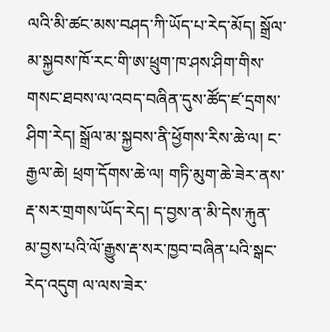ལའི་མི་ཚང་མས་བཤད་ཀི་ཡོད་པ་རེད་མོད། སྒྲོལ་མ་སྐྱབས་ཁོ་རང་གི་ཨ་ཕྲུག་ཁ་ཤས་ཤིག་གིས་གསང་ཐབས་ལ་འབད་བཞིན་དུས་ཚོད་ཛ་དྲགས་ཤིག་རེད། སྒྲོལ་མ་སྐྱབས་ནི་ཕྱོགས་རིས་ཆེ་ལ། ང་རྒྱལ་ཆེ། ཕྲག་དོགས་ཆེ་ལ། གཏི་མུག་ཆེ་ཟེར་ནས་རྡ་སར་གྲགས་ཡོད་རེད། ད་བྱས་ན་མི་དེས་རྐུན་མ་བྱས་པའི་ལོ་རྒྱུས་རྡ་སར་ཁྱབ་བཞིན་པའི་སྒང་རེད་འདུག ལ་ལས་ཟེར་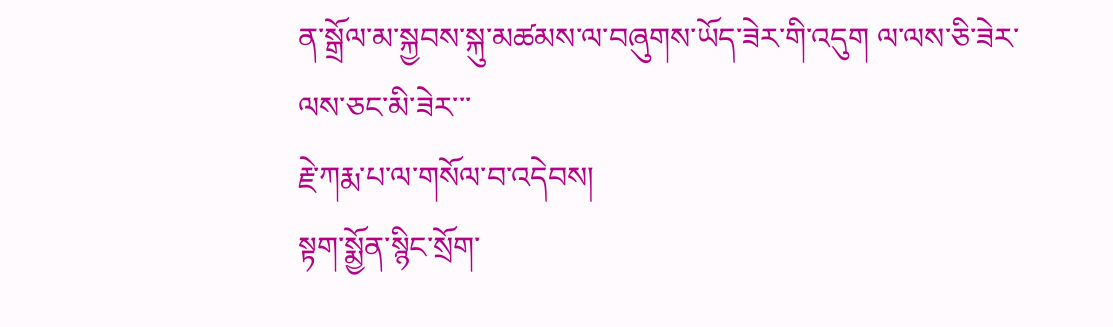ན་སྒྲོལ་མ་སྐྱབས་སྐུ་མཚམས་ལ་བཞུགས་ཡོད་ཟེར་གི་འདུག ལ་ལས་ཅི་ཟེར་ལས་ཅང་མི་ཟེར་་་
རྗེ་ཀརྨ་པ་ལ་གསོལ་བ་འདེབས།
སྟག་སྨྱོན་སྙིང་སྲོག་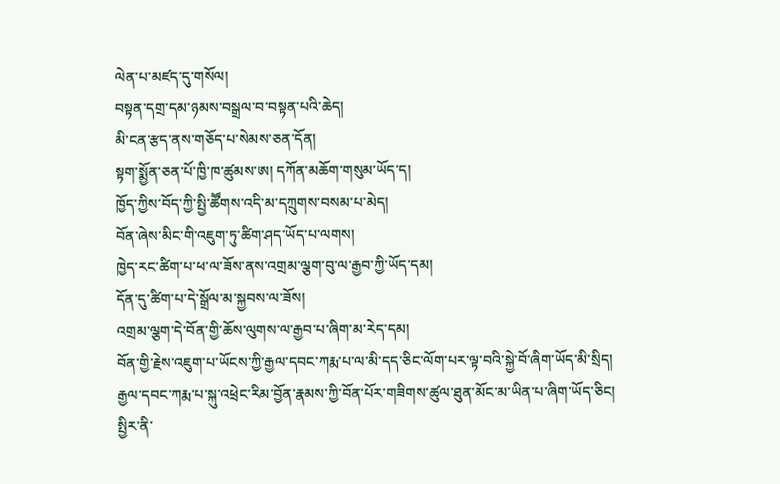ལེན་པ་མཛད་དུ་གསོལ།
བསྟན་དགྲ་དམ་ཉམས་བསྒྲལ་བ་བསྟན་པའི་ཆེད།
མི་ངན་རྩད་ནས་གཅོད་པ་སེམས་ཅན་དོན།
སྟག་སྨྱོན་ཅན་པོ་ཁྱི་ཁ་ཚུམས་ཨ། དཀོན་མཆོག་གསུམ་ཡོད་ད།
ཁྱོད་ཀྱིས་བོད་ཀྱི་སྤྱི་ཚཽགས་འདི་མ་དཀྲུགས་བསམ་པ་མེད།
བོན་ཞེས་མིང་གི་འཇུག་ཏུ་ཚིག་ཤད་ཡོད་པ་ལགས།
ཁྱེད་རང་ཚིག་པ་ཕ་ལ་ཟོས་ནས་འགྲམ་ལྕག་བུ་ལ་རྒྱབ་ཀྱི་ཡོད་དམ།
དོན་དུ་ཚིག་པ་དེ་སྒྲོལ་མ་སྐྱབས་ལ་ཟོས།
འགྲམ་ལྕག་དེ་བོན་གྱི་ཆོས་ལུགས་ལ་རྒྱབ་པ་ཞིག་མ་རེད་དམ།
བོན་གྱི་རྗེས་འཇུག་པ་ཡོངས་ཀྱི་རྒྱལ་དབང་ཀརྨ་པ་ལ་མི་དད་ཅིང་ལོག་པར་ལྟ་བའི་སྐྱེ་བོ་ཞིག་ཡོད་མི་སྲིད།
རྒྱལ་དབང་ཀརྨ་པ་སྐུ་འཕྲེང་རིམ་བྱོན་རྣམས་ཀྱི་བོན་པོར་གཟིགས་ཚུལ་ཐུན་མོང་མ་ཡིན་པ་ཞིག་ཡོད་ཅིང།
སྤྱིར་ནི་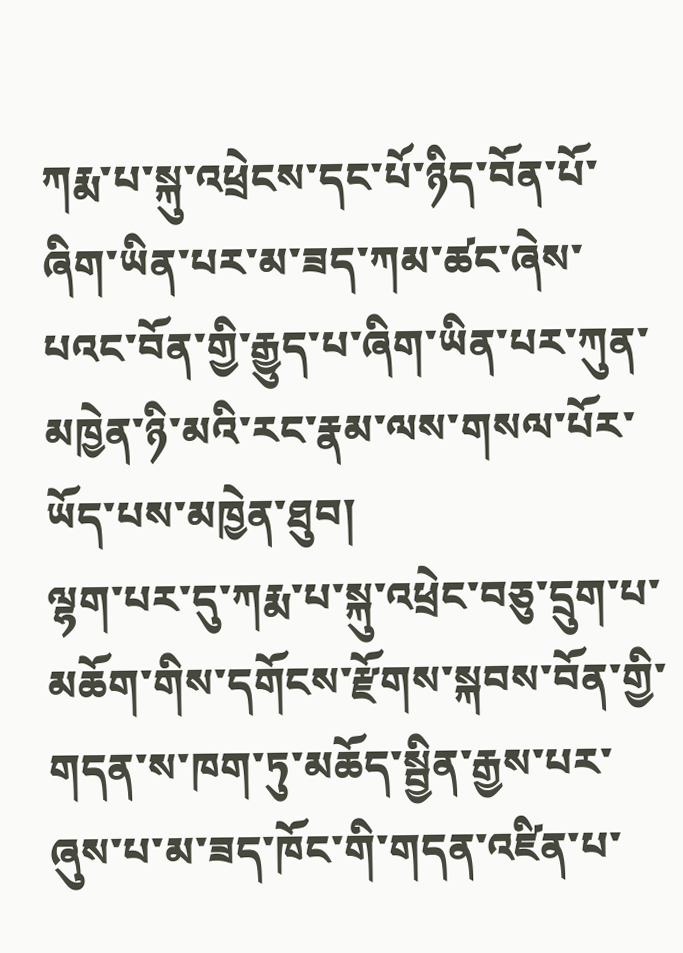ཀརྨ་པ་སྐུ་འཕྲེངས་དང་པོ་ཉིད་བོན་པོ་ཞིག་ཡིན་པར་མ་ཟད་ཀམ་ཚང་ཞེས་པའང་བོན་གྱི་རྒྱུད་པ་ཞིག་ཡིན་པར་ཀུན་མཁྱེན་ཉི་མའི་རང་རྣམ་ལས་གསལ་པོར་ཡོད་པས་མཁྱེན་ཐུབ།
ལྷག་པར་དུ་ཀརྨ་པ་སྐུ་འཕྲེང་བཅུ་དྲུག་པ་མཆོག་གིས་དགོངས་རྫོགས་སྐབས་བོན་གྱི་གདན་ས་ཁག་ཏུ་མཆོད་སྦྱིན་རྒྱས་པར་ཞུས་པ་མ་ཟད་ཁོང་གི་གདན་འཛིན་པ་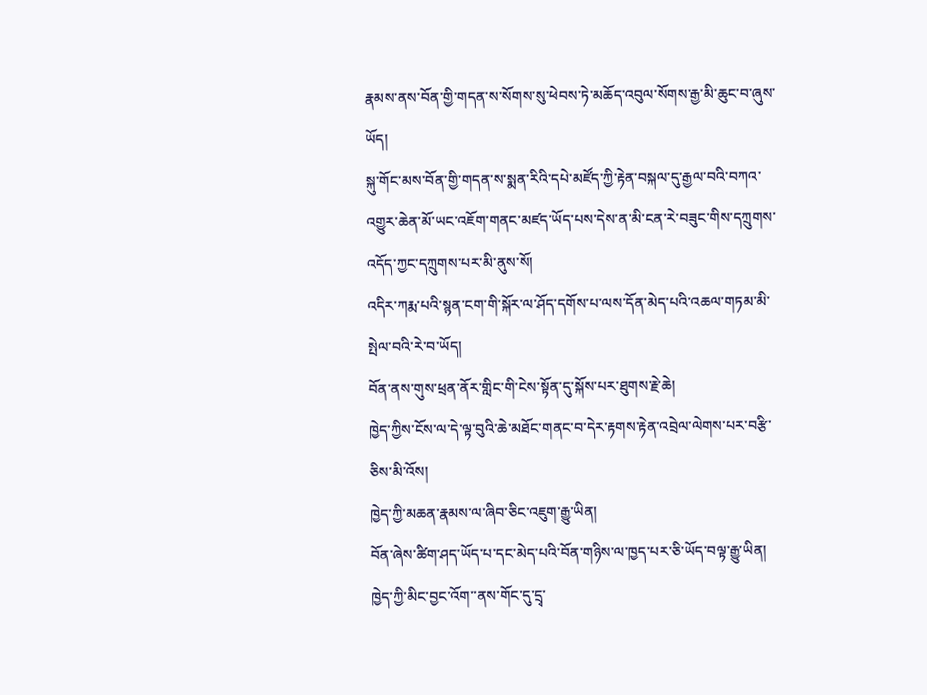རྣམས་ནས་བོན་གྱི་གདན་ས་སོགས་སུ་ཕེབས་ཏེ་མཆོད་འབུལ་སོགས་རྒྱ་མི་ཆུང་བ་ཞུས་ཡོད།
སྐུ་གོང་མས་བོན་གྱི་གདན་ས་སྨན་རིའི་དཔེ་མཛོད་ཀྱི་རྟེན་བསྐལ་དུ་རྒྱལ་བའི་བཀའ་འགྱུར་ཆེན་མོ་ཡང་འཇོག་གནང་མཛད་ཡོད་པས་དེས་ན་མི་ངན་རེ་བཟུང་གིས་དཀྲུགས་འདོད་ཀྱང་དཀྲུགས་པར་མི་ནུས་སོ།
འདིར་ཀརྨ་པའི་སྙན་ངག་གི་སྐོར་ལ་ཤོད་དགོས་པ་ལས་དོན་མེད་པའི་འཆལ་གཏམ་མི་སྤེལ་བའི་རེ་བ་ཡོད།
བོན་ནས་གུས་ཕྲན་ནོར་གླིང་གི་ངེས་སྟོན་དུ་སྐོས་པར་ཐུགས་རྗེ་ཆེ།
ཁྱེད་ཀྱིས་ངོས་ལ་དེ་ལྟ་བུའི་ཆེ་མཐོང་གནང་བ་དེར་རྟགས་རྟེན་འབྲེལ་ལེགས་པར་བརྩི་ཅིས་མི་འོས།
ཁྱེད་ཀྱི་མཆན་རྣམས་ལ་ཞིབ་ཅིང་འཇུག་རྒྱུ་ཡིན།
བོན་ཞེས་ཚིག་ཤད་ཡོད་པ་དང་མེད་པའི་བོན་གཉིས་ལ་ཁྱད་པར་ཅི་ཡོད་བལྟ་རྒྱུ་ཡིན།
ཁྱེད་ཀྱི་མིང་བྱང་འོག་་ནས་གོང་དུ་དྲྭ་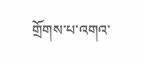གྲོགས་པ་འགའ་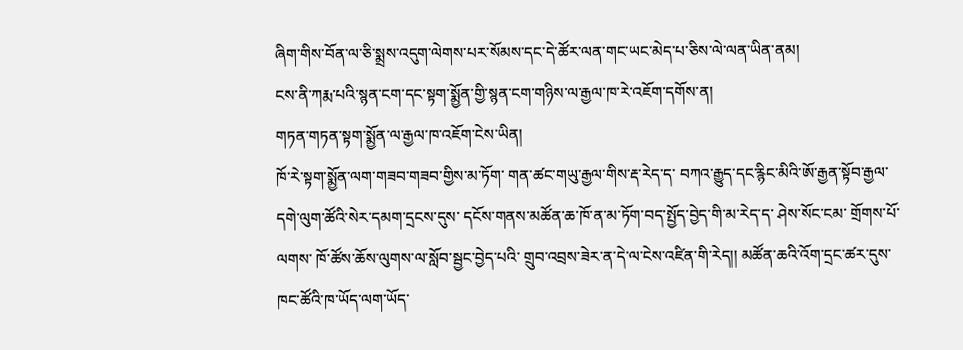ཞིག་གིས་བོན་ལ་ཅི་སྨྲས་འདུག་ལེགས་པར་སོམས་དང་དེ་ཚོར་ལན་གང་ཡང་མེད་པ་ཅིས་ལེ་ལན་ཡིན་ནམ།
ངས་ནི་ཀརྨ་པའི་སྙན་ངག་དང་སྟག་སྨྱོན་གྱི་སྙན་ངག་གཉིས་ལ་རྒྱལ་ཁ་རེ་འཇོག་དགོས་ན།
གཏན་གཏན་སྟག་སྨྱོན་ལ་རྒྱལ་ཁ་འཇོག་ངེས་ཡིན།
ཁོ་རེ་སྟག་སྨྱོན་ལག་གཟབ་གཟབ་གྱིས་མ་ཏོག་ གན་ཚང་གཡུ་རྒྱལ་གིས་རྡ་རེད་ད་ བཀའ་རྒྱུད་དང་རྙིང་མིའི་ཨོ་རྒྱན་སྟོབ་རྒྱལ་དགེ་ལུག་ཚོའི་སེར་དམག་དྲངས་དུས་ དངོས་གནས་མཚོན་ཆ་ཁོ་ན་མ་ཏོག་བད་སྤྱོད་བྱེད་གི་མ་རེད་ད་ ཤེས་སོང་ངམ་ གྲོགས་པོ་ལགས་ ཁོ་ཚོས་ཆོས་ལུགས་ལ་སློབ་སྦྱང་བྱེད་པའི་ གྲུབ་འབྲས་ཟེར་ན་དེ་ལ་ངེས་འཛིན་གི་རེད།། མཚོན་ཆའི་འོག་དྲང་ཚར་དུས་ཁང་ཚོའི་ཁ་ཡོད་ལག་ཡོད་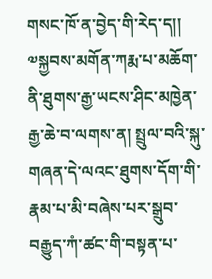གསང་ཁོ་ན་བྱེད་གི་རེད་ད།།
༧སྐྱབས་མགོན་ཀརྨ་པ་མཆོག་ནི་ཐུགས་རྒྱ་ཡངས་ཤིང་མཁྱེན་རྒྱ་ཆེ་བ་ལགས་ན། སྤྲུལ་བའི་སྐུ་གཞན་དེ་ལའང་ཐུགས་དོག་གི་རྣམ་པ་མི་བཞེས་པར་སྒྲུབ་བརྒྱུད་ཀཾ་ཚང་གི་བསྟན་པ་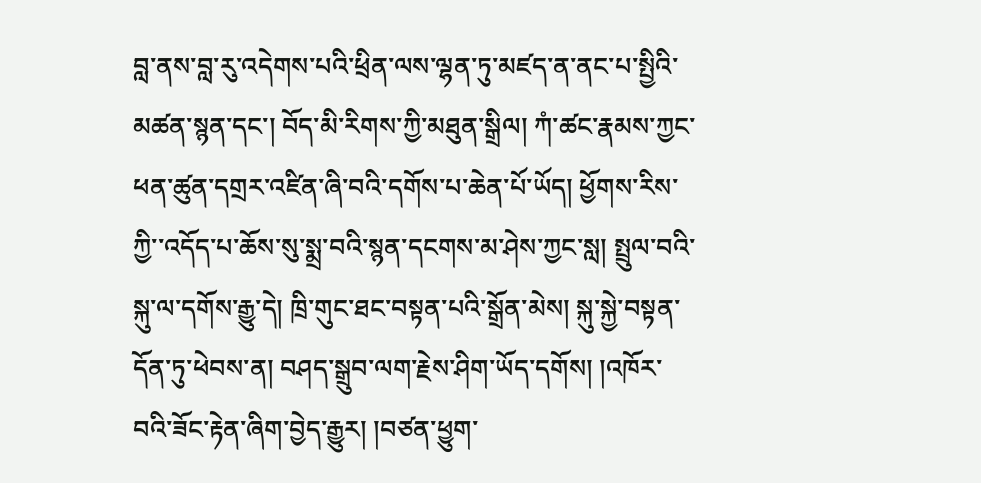བླ་ནས་བླ་རུ་འདེགས་པའི་ཕྲིན་ལས་ལྷན་ཏུ་མཛད་ན་ནང་པ་སྤྱིའི་མཚན་སྙན་དང་། བོད་མི་རིགས་ཀྱི་མཐུན་སྒྲིལ། ཀཾ་ཚང་རྣམས་ཀྱང་ཕན་ཚུན་དགྲར་འཛིན་ཞི་བའི་དགོས་པ་ཆེན་པོ་ཡོད། ཕྱོགས་རིས་ཀྱི་་འདོད་པ་ཆོས་སུ་སྨྲ་བའི་སྙན་དངགས་མ་ཤེས་ཀྱང་སླ། སྤྲུལ་བའི་སྐུ་ལ་དགོས་རྒྱུ་དེ། ཁྲི་གུང་ཐང་བསྟན་པའི་སྒྲོན་མེས། སྐུ་སྐྱེ་བསྟན་དོན་ཏུ་ཕེབས་ན། བཤད་སྒྲུབ་ལག་རྗེས་ཤིག་ཡོད་དགོས། །འཁོར་བའི་ཟོང་རྟེན་ཞིག་བྱེད་རྒྱུར། །བཙན་ཕྱུག་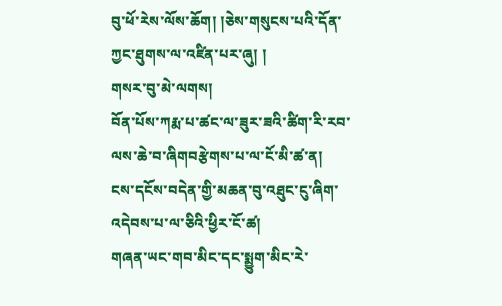བུ་ཕོ་རེས་ལོས་ཆོག། །ཅེས་གསུངས་པའི་དོན་ཀྱང་ཐུགས་ལ་འཛིན་པར་ཞུ། །
གསར་བུ་མེ་ལགས།
བོན་པོས་ཀརྨ་པ་ཚང་ལ་ཟུར་ཟའི་ཚིག་རི་རབ་ལས་ཆེ་བ་ཞིགབརྩེགས་པ་ལ་ངོ་མི་ཚ་ན།
ངས་དངོས་བདེན་གྱི་མཆན་བུ་འཐུང་ངུ་ཞིག་འདེབས་པ་ལ་ཅིའི་ཕྱིར་ངོ་ཚ།
གཞན་ཡང་གབ་མིང་དང་སྨྱུག་མིང་རེ་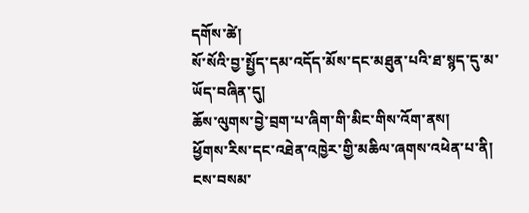དགོས་ཚེ།
སོ་སོའི་བྱ་སྤྱོད་དམ་འདོད་མོས་དང་མཐུན་པའི་ཐ་སྙད་དུ་མ་ཡོད་བཞིན་དུ།
ཆོས་ལུགས་བྱེ་བྲག་པ་ཞིག་གི་མིང་གིས་འོག་ནས།
ཕྱོགས་རིས་དང་འཐེན་འཁྱེར་གྱི་མཆིལ་ཞགས་འཕེན་པ་ནི།
ངས་བསམ་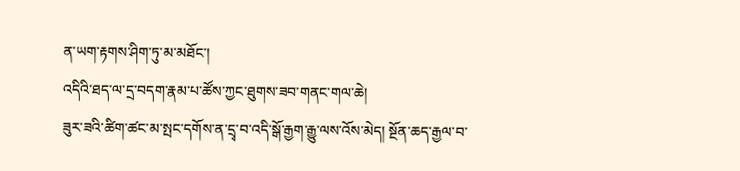ན་ཡག་རྟགས་ཤིག་ཏུ་མ་མཐོང་།
འདིའི་ཐད་ལ་དྲ་བདག་རྣམ་པ་ཚོས་ཀྱང་ཐུགས་ཟབ་གནང་གལ་ཆེ།
ཟུར་ཟའི་ཚིག་ཚང་མ་སྤང་དགོས་ན་དྲྭ་བ་འདི་སྒོ་རྒྱག་རྒྱུ་ལས་འོས་མེད། སྔོན་ཆད་རྒྱལ་བ་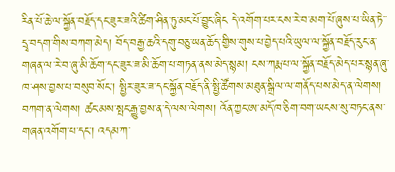རིན་པོ་ཆེ་ལ་སྐྱོན་བརྗོད་དང་ཟུར་ཟའི་ཚིག་ཤིན་ཏུ་མང་པོ་བྱུང་ཞིང དེ་འགོག་པར་ངས་རེ་བ་མག་པོ་ཞུས་པ་ཡིན་ཏེ་་དྲྭ་བདག་གིས་བཀག་མེད། བོད་བརྒྱ་ཆའི་དགུ་བཅུ་ཡན་ཆོད་གྱིས་གུས་པ་བྱེད་པའི་ཡུལ་ལ་སྐྱོན་བརྗོད་རུང་ན་གཞན་ལ་རེ་བ་ཞུ་མི་ཆོག་དང་ཟུར་ཟ་མི་ཆོག་པ་གཏན་ནས་མེད་སྙམ། ངས་ཀརྨ་པ་ལ་སྐྱོན་བརྗོད་མེད་པར་སྙན་ཞུ་ཁ་ཤས་བྱས་པ་བསུབ་སོང་། སྤྱིར་ཟུར་ཟ་དང་སྐྱོན་བརྗོད་ནི་སྤྱི་ཚོགས་མཐུན་སྒྲིལ་ལ་གནོད་པས་མེད་ན་ལེགས། བཀག་ན་ལེགས། ཚང་མས་སྤང་རྒྱུ་བྱས་ན་དེ་ལས་ལེགས། འོན་ཀྱང་ཨ་མདོ་ཁ་ཅིག་བག་ཡངས་སུ་བཏང་ནས་གཞན་འགོག་པ་དང་། འདམ་ཀ་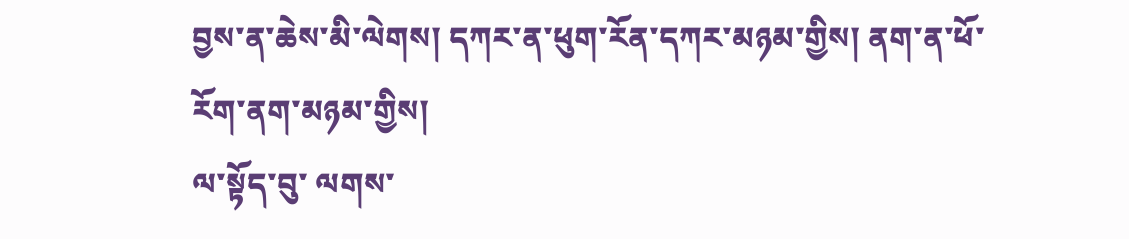བྱས་ན་ཆེས་མི་ལེགས། དཀར་ན་ཕུག་རོན་དཀར་མཉམ་གྱིས། ནག་ན་ཕོ་རོག་ནག་མཉམ་གྱིས།
ལ་སྟོད་བུ་ ལགས་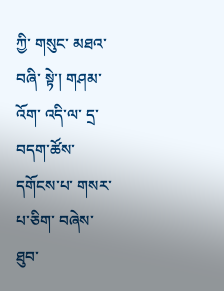ཀྱི་ གསུང་ མཐའ་བཞི་ སྟེ་། གཤམ་འོག་ འདི་ལ་ དྲ་བདག་ཚོས་ དགོངས་པ་ གསར་པ་ཅིག་ བཞེས་ཐུབ་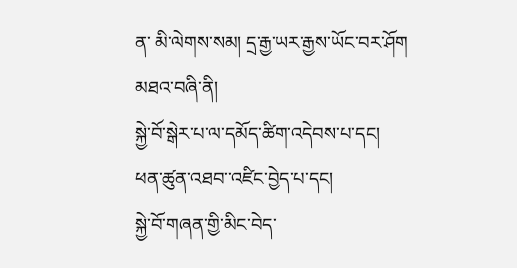ན་ མི་ལེགས་སམ། དྲ་རྒྱ་ཡར་རྒྱས་ཡོང་བར་ཤོག
མཐའ་བཞི་ནི།
སྐྱེ་བོ་སྒེར་པ་ལ་དམོད་ཚིག་འདེབས་པ་དང།
ཕན་ཚུན་འཐབ་་འཛིང་བྱེད་པ་དང།
སྐྱེ་བོ་གཞན་གྱི་མིང་བེད་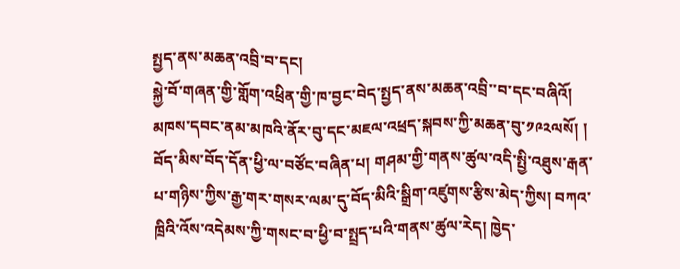སྤྱད་ནས་མཆན་འབྲི་བ་དང།
སྐྱེ་བོ་གཞན་གྱི་གློག་འཕྲིན་གྱི་ཁ་བྱང་བེད་སྤྱད་ནས་མཆན་འབྲི་་བ་དང་བཞིའོ། མཁས་དབང་ནམ་མཁའི་ནོར་བུ་དང་མཇལ་འཕྲད་སྐབས་ཀྱི་མཆན་བུ་༡༩༢ལསོ། །
བོད་མིས་བོད་དོན་ཕྱི་ལ་བཙོང་བཞིན་པ། གཤམ་གྱི་གནས་ཚུལ་འདི་སྤྱི་འཐུས་རྒན་པ་གཉིས་ཀྱིས་རྒྱ་གར་གསར་ལམ་དུ་བོད་མིའི་སྒྲིག་འཛུགས་རྩིས་མེད་ཀྱིས། བཀའ་ཁྲིའི་འོས་འདེམས་ཀྱི་གསང་བ་ཕྱི་བ་སྤྲད་པའི་གནས་ཚུལ་རེད། ཁྱེད་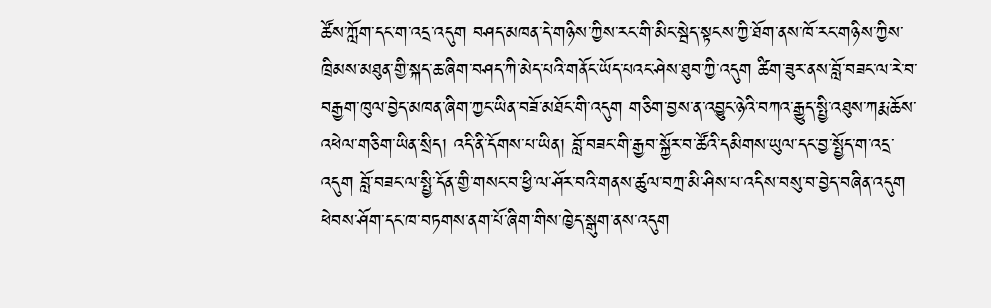ཚོས་ཀློག་དང་ག་འདྲ་འདུག བཤད་མཁན་དེ་གཉིས་ཀྱིས་རང་གི་མིང་སྦེད་སྟངས་ཀྱི་ཐོག་ནས་ཁོ་རང་གཉིས་ཀྱིས་ཁྲིམས་མཐུན་གྱི་སྐད་ཆ་ཞིག་བཤད་ཀི་མེད་པའི་གནོང་ཡོད་པའང་ཤེས་ཐུབ་ཀྱི་འདུག ཚིག་ཟུར་ནས་བློ་བཟང་ལ་རེ་བ་བརྒྱག་ཁུལ་བྱེད་མཁན་ཞིག་ཀྱང་ཡིན་བཟོ་མཐོང་གི་འདུག གཅིག་བྱས་ན་འབྱུང་ཉེའི་བཀའ་རྒྱུད་སྤྱི་འཐུས་ཀརྨ་ཆོས་འཕེལ་གཅིག་ཡིན་སྲིད། འདི་ནི་དོགས་པ་ཡིན། བློ་བཟང་གི་རྒྱབ་སྐྱོར་བ་ཚོའི་དམིགས་ཡུལ་དང་བྱ་སྤྱོད་ག་འདྲ་འདུག བློ་བཟང་ལ་སྤྱི་དོན་གྱི་གསང་བ་ཕྱི་ལ་ཤོར་བའི་གནས་ཚུལ་བཀྲ་མི་ཤིས་པ་འདིས་བསུ་བ་བྱེད་བཞིན་འདུག ཕེབས་ཤོག་དང་ཁ་བཏགས་ནག་པོ་ཞིག་གིས་ཁྱེད་སྒུག་ནས་འདུག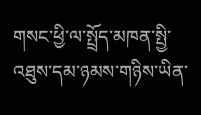གསང་ཕྱི་ལ་སྤྲོད་མཁན་སྤྱི་འཐུས་དམ་ཉམས་གཉིས་ཡིན་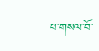པ་གསལ་བོ་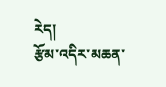རེད།
རྩོམ་འདིར་མཆན་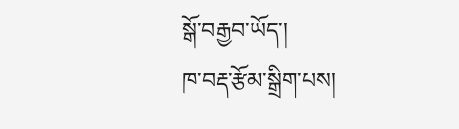སྒོ་བརྒྱབ་ཡོད་།
ཁ་བརྡ་རྩོམ་སྒྲིག་པས།